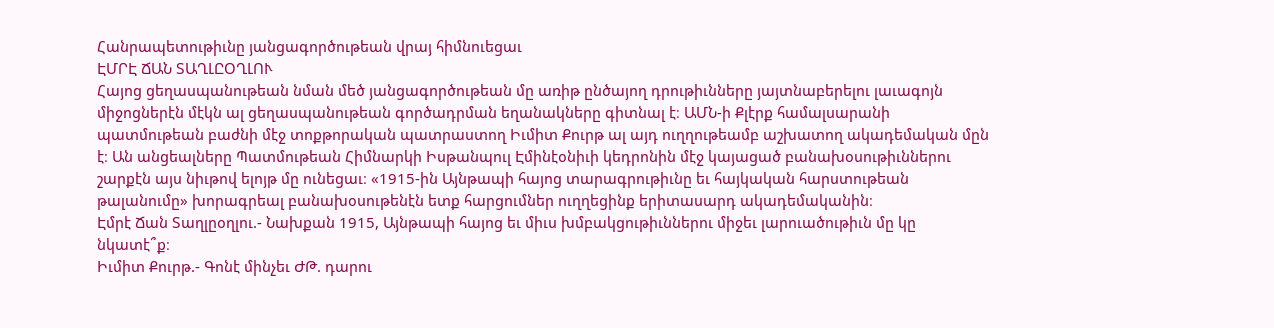Հանրապետութիւնը յանցագործութեան վրայ հիմնուեցաւ
ԷՄՐԷ ՃԱՆ ՏԱՂԼԸՕՂԼՈՒ
Հայոց ցեղասպանութեան նման մեծ յանցագործութեան մը առիթ ընծայող դրութիւնները յայտնաբերելու լաւագոյն միջոցներէն մէկն ալ ցեղասպանութեան գործադրման եղանակները գիտնալ է։ ԱՄՆ-ի Քլէրք համալսարանի պատմութեան բաժնի մէջ տոքթորական պատրաստող Իւմիտ Քուրթ ալ այդ ուղղութեամբ աշխատող ակադեմական մըն է։ Ան անցեալները Պատմութեան Հիմնարկի Իսթանպուլ Էմինէօնիւի կեդրոնին մէջ կայացած բանախօսութիւններու շարքէն այս նիւթով ելոյթ մը ունեցաւ։ «1915-ին Այնթապի հայոց տարագրութիւնը եւ հայկական հարստութեան թալանումը» խորագրեալ բանախօսութենէն ետք հարցումներ ուղղեցինք երիտասարդ ակադեմականին։
Էմրէ Ճան Տաղլըօղլու.- Նախքան 1915, Այնթապի հայոց եւ միւս խմբակցութիւններու միջեւ լարուածութիւն մը կը նկատէ՞ք։
Իւմիտ Քուրթ.- Գոնէ մինչեւ ԺԹ. դարու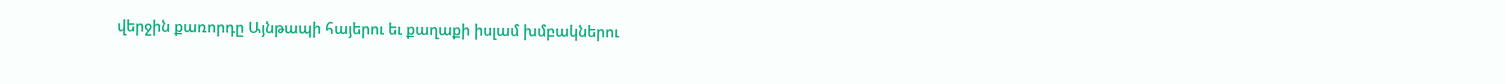վերջին քառորդը Այնթապի հայերու եւ քաղաքի իսլամ խմբակներու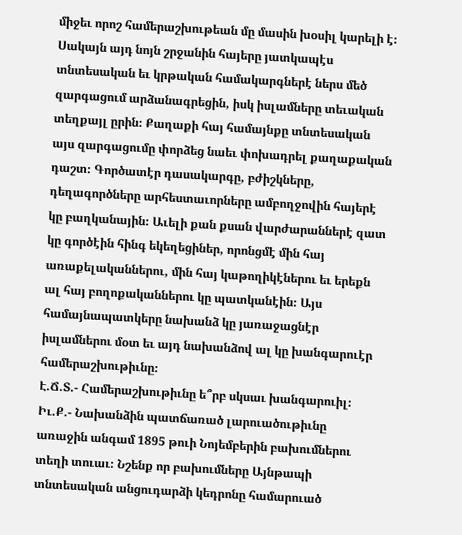միջեւ որոշ համերաշխութեան մը մասին խօսիլ կարելի է։ Սակայն այդ նոյն շրջանին հայերը յատկապէս տնտեսական եւ կրթական համակարգներէ ներս մեծ զարգացում արձանագրեցին, իսկ իսլամները տեւական տեղքայլ ըրին։ Քաղաքի հայ համայնքը տնտեսական այս զարգացումը փորձեց նաեւ փոխադրել քաղաքական դաշտ։ Գործատէր դասակարգը, բժիշկները, դեղագործները արհեստաւորները ամբողջովին հայերէ կը բաղկանային։ Աւելի քան քսան վարժարաններէ զատ կը գործէին հինգ եկեղեցիներ, որոնցմէ մին հայ առաքելականներու, մին հայ կաթողիկէներու եւ երեքն ալ հայ բողոքականներու կը պատկանէին։ Այս համայնապատկերը նախանձ կը յառաջացնէր իսլամներու մօտ եւ այդ նախանձով ալ կը խանգարուէր համերաշխութիւնը։
Է.Ճ.Տ.- Համերաշխութիւնը ե՞րբ սկսաւ խանգարուիլ։
Իւ.Ք.- Նախանձին պատճառած լարուածութիւնը առաջին անգամ 1895 թուի Նոյեմբերին բախումներու տեղի տուաւ։ Նշենք որ բախումները Այնթապի տնտեսական անցուդարձի կեդրոնը համարուած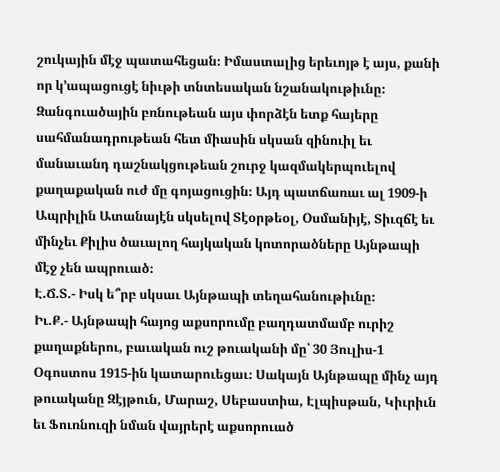շուկային մէջ պատահեցան։ Իմաստալից երեւոյթ է այս, քանի որ կ՚ապացուցէ նիւթի տնտեսական նշանակութիւնը։ Զանգուածային բռնութեան այս փորձէն ետք հայերը սահմանադրութեան հետ միասին սկսան զինուիլ եւ մանաւանդ դաշնակցութեան շուրջ կազմակերպուելով քաղաքական ուժ մը գոյացուցին։ Այդ պատճառաւ ալ 1909-ի Ապրիլին Ատանայէն սկսելով Տէօրթեօլ, Օսմանիյէ, Տիւզճէ եւ մինչեւ Քիլիս ծաւալող հայկական կոտորածները Այնթապի մէջ չեն ապրուած։
Է.Ճ.Տ.- Իսկ ե՞րբ սկսաւ Այնթապի տեղահանութիւնը։
Իւ.Ք.- Այնթապի հայոց աքսորումը բաղդատմամբ ուրիշ քաղաքներու, բաւական ուշ թուականի մը՝ 30 Յուլիս-1 Օգոստոս 1915-ին կատարուեցաւ։ Սակայն Այնթապը մինչ այդ թուականը Զէյթուն, Մարաշ, Սեբաստիա, Էլպիսթան, Կիւրիւն եւ Ֆուռնուզի նման վայրերէ աքսորուած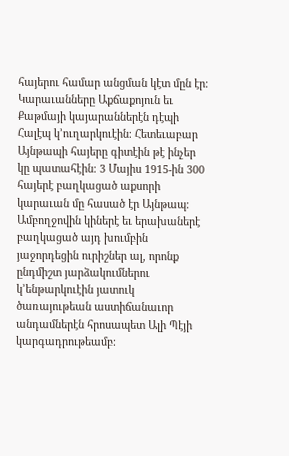հայերու համար անցման կէտ մըն էր։ Կարաւանները Աքճաքոյուն եւ Քաթմայի կայարաններէն դէպի Հալէպ կ՚ուղարկուէին։ Հետեւաբար Այնթապի հայերը գիտէին թէ ինչեր կը պատահէին։ 3 Մայիս 1915-ին 300 հայերէ բաղկացած աքսորի կարաւան մը հասած էր Այնթապ։ Ամբողջովին կիներէ եւ երախաներէ բաղկացած այդ խումբին յաջորդեցին ուրիշներ ալ, որոնք ընդմիշտ յարձակումներու կ՚ենթարկուէին յատուկ ծառայութեան աստիճանաւոր անդամներէն հրոսապետ Ալի Պէյի կարգադրութեամբ։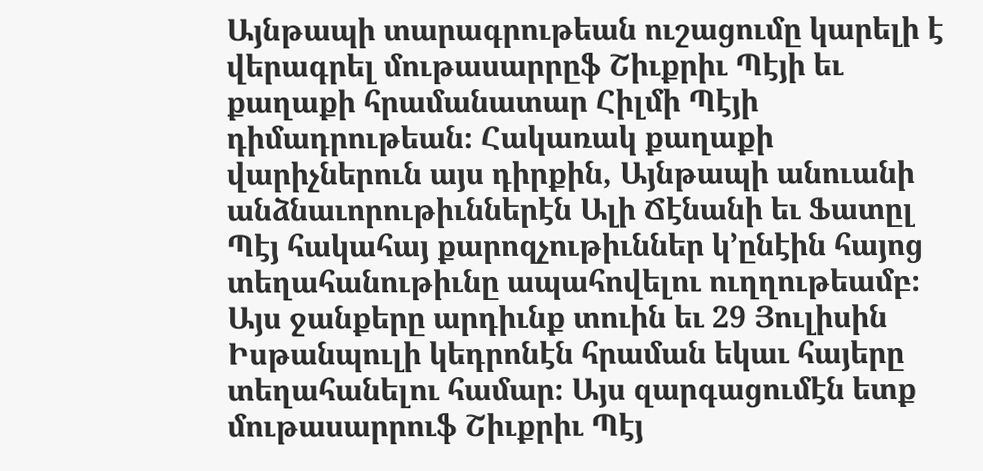Այնթապի տարագրութեան ուշացումը կարելի է վերագրել մութասարրըֆ Շիւքրիւ Պէյի եւ քաղաքի հրամանատար Հիլմի Պէյի դիմադրութեան։ Հակառակ քաղաքի վարիչներուն այս դիրքին, Այնթապի անուանի անձնաւորութիւններէն Ալի Ճէնանի եւ Ֆատըլ Պէյ հակահայ քարոզչութիւններ կ՚ընէին հայոց տեղահանութիւնը ապահովելու ուղղութեամբ։ Այս ջանքերը արդիւնք տուին եւ 29 Յուլիսին Իսթանպուլի կեդրոնէն հրաման եկաւ հայերը տեղահանելու համար։ Այս զարգացումէն ետք մութասարրուֆ Շիւքրիւ Պէյ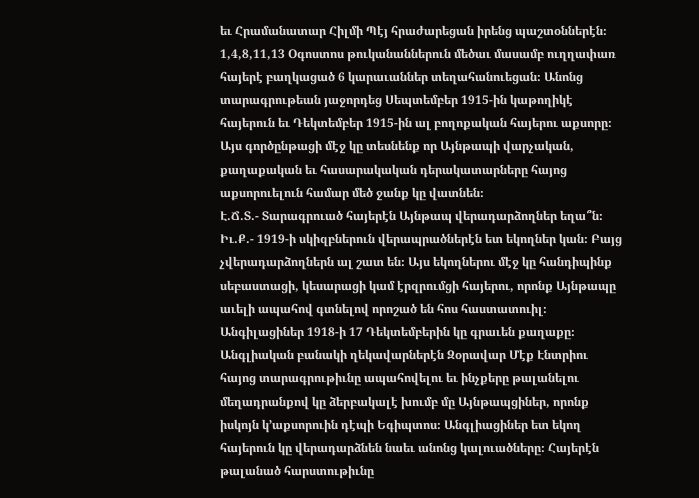եւ Հրամանատար Հիլմի Պէյ հրաժարեցան իրենց պաշտօններէն։ 1,4,8,11,13 Օգոստոս թուկանաններուն մեծաւ մասամբ ուղղափառ հայերէ բաղկացած 6 կարաւաններ տեղահանուեցան։ Անոնց տարագրութեան յաջորդեց Սեպտեմբեր 1915-ին կաթողիկէ հայերուն եւ Դեկտեմբեր 1915-ին ալ բողոքական հայերու աքսորը։
Այս գործընթացի մէջ կը տեսնենք որ Այնթապի վարչական, քաղաքական եւ հասարակական դերակատարները հայոց աքսորուելուն համար մեծ ջանք կը վատնեն։
Է.Ճ.Տ.- Տարագրուած հայերէն Այնթապ վերադարձողներ եղա՞ն։
Իւ.Ք.- 1919-ի սկիզբներուն վերապրածներէն ետ եկողներ կան։ Բայց չվերադարձողներն ալ շատ են։ Այս եկողներու մէջ կը հանդիպինք սեբաստացի, կեսարացի կամ էրզրումցի հայերու, որոնք Այնթապը աւելի ապահով գտնելով որոշած են հոս հաստատուիլ։ Անգիլացիներ 1918-ի 17 Դեկտեմբերին կը գրաւեն քաղաքը։ Անգլիական բանակի ղեկավարներէն Զօրավար Մէք Էնտրիու հայոց տարագրութիւնը ապահովելու եւ ինչքերը թալանելու մեղադրանքով կը ձերբակալէ խումբ մը Այնթապցիներ, որոնք իսկոյն կ՚աքսորուին դէպի Եգիպտոս։ Անգլիացիներ ետ եկող հայերուն կը վերադարձնեն նաեւ անոնց կալուածները։ Հայերէն թալանած հարստութիւնը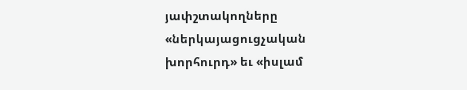յափշտակողները «ներկայացուցչական խորհուրդ» եւ «իսլամ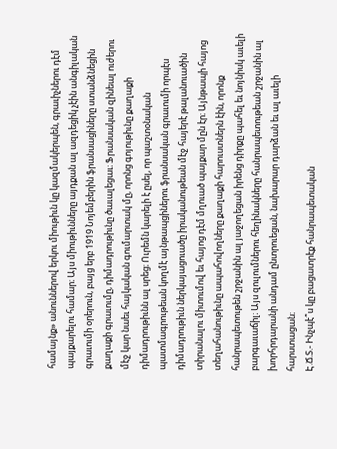համայնք» անուններով երկու միութիւն կը կազմակերպեն, գրաւիչներու դէմ պայքարելու համար։ Այս միութիւնները այդքան ալ ազդեցիկ չէին անգիլական գրաւումի օրերուն, բայց երբ 1919 Նոյեմբերին ֆրանսացիները ստանձնեցին քաղաքի գրաւումը, դիմադրութիւնը ծաւալեցաւ։ Ֆրանսական զինեալ ուժերու մէջ կար նաեւ հայկական գումարտակ մը, որոնց գոյութիւնը քաղաքի դիմադրութիւնն ալ սրեց։ Ուրեմն կարելի է ըսել, որ պաշտօնական պատմագրութեան կողմէ այնթապցիներու ֆրանսական գրաւումի որպէս դիմադրութիւն ներկայացուածը իրականութեան մէջ հայերէ թալանուածին տիրանալու միտումով եւ հայոց դէմ մղուած պայքար մըն էր։ Այնթապի հայոց տեղահանութիւնը ապահովողները քաղաքի հարուստներն էին, որոնք հանրապետութեն շրջանին ալ յաջողեցան իրենց դիրքը պահել եւ նոյնիսկ աւելի բարգաւաճիլ։ Այս զուլումներու հեղինակները հանրապետութեան շրջանին ալ խորհրդարանի անդամ ընտրուեցան, նախարար դարձան եւ ալ աւելի հարստացան։
Է.Ճ.Տ.- Ինչպէ՞ս կը բացատրէք հանրապետական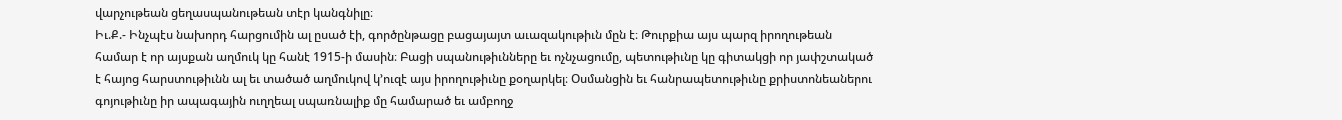վարչութեան ցեղասպանութեան տէր կանգնիլը։
Իւ.Ք.- Ինչպէս նախորդ հարցումին ալ ըսած էի, գործընթացը բացայայտ աւազակութիւն մըն է։ Թուրքիա այս պարզ իրողութեան համար է որ այսքան աղմուկ կը հանէ 1915-ի մասին։ Բացի սպանութիւնները եւ ոչնչացումը, պետութիւնը կը գիտակցի որ յափշտակած է հայոց հարստութիւնն ալ եւ տածած աղմուկով կ՚ուզէ այս իրողութիւնը քօղարկել։ Օսմանցին եւ հանրապետութիւնը քրիստոնեաներու գոյութիւնը իր ապագային ուղղեալ սպառնալիք մը համարած եւ ամբողջ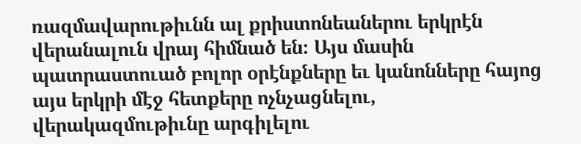ռազմավարութիւնն ալ քրիստոնեաներու երկրէն վերանալուն վրայ հիմնած են։ Այս մասին պատրաստուած բոլոր օրէնքները եւ կանոնները հայոց այս երկրի մէջ հետքերը ոչնչացնելու, վերակազմութիւնը արգիլելու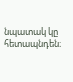նպատակ կը հետապնդեն։